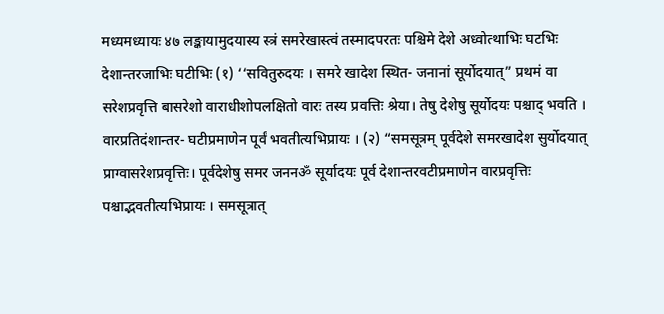मध्यमध्यायः ४७ लङ्कायामुदयास्य स्त्रं समरेखास्त्वं तस्मादपरतः पश्चिमे देशे अध्वोत्थाभिः घटभिः देशान्तरजाभिः घटीभिः (१) ‘‘सवितुरुदयः । समरे खादेश स्थित- जनानां सूर्योदयात्” प्रथमं वा सरेशप्रवृत्ति बासरेशो वाराधीशोपलक्षितो वारः तस्य प्रवत्तिः श्रेया। तेषु देशेषु सूर्योदयः पश्चाद् भवति । वारप्रतिदंशान्तर- घटीप्रमाणेन पूर्वं भवतीत्यभिप्रायः । (२) “समसूत्रम् पूर्वदेशे समरखादेश सुर्योदयात् प्राग्वासरेशप्रवृत्तिः। पूर्वदेशेषु समर जननॐ सूर्यादयः पूर्व देशान्तरवटीप्रमाणेन वारप्रवृत्तिः पश्चाद्भवतीत्यभिप्रायः । समसूत्रात्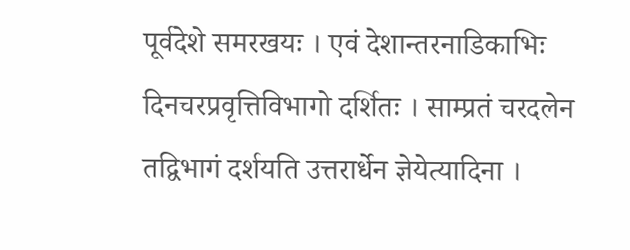पूर्वदेशे समरखयः । एवं देशान्तरनाडिकाभिः दिनचरप्रवृत्तिविभागो दर्शितः । साम्प्रतं चरदलेन तद्विभागं दर्शयति उत्तरार्धेन ज्ञेयेत्यादिना ।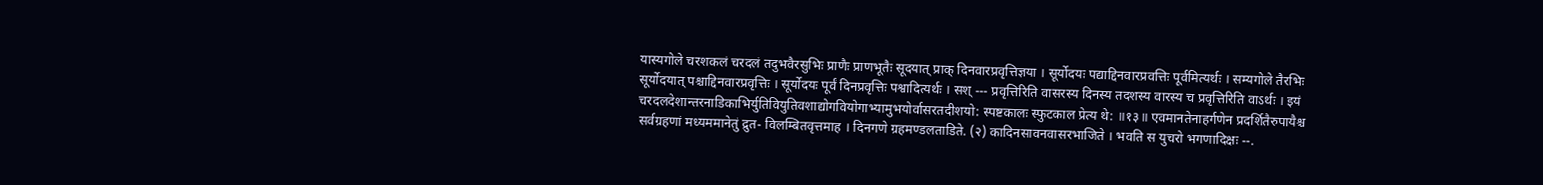यास्यगोले चरशकलं चरदलं तदुभवैरसुभिः प्राणैः प्राणभूतैः सूदयात् प्राक् दिनवारप्रवृत्तिज्ञया । सूर्योदयः पद्याद्दिनवारप्रवत्तिः पूर्वमित्यर्थः । सम्यगोले तैरभिः सूर्योदयात् पश्चाद्दिनवारप्रवृत्तिः । सूर्योदयः पूर्वं दिनप्रवृत्तिः पश्वादित्यर्थः । सश् --- प्रवृत्तिरिति वासरस्य दिनस्य तदशस्य वारस्य च प्रवृत्तिरिति वाऽर्थः । इयं चरदलदेशान्तरनाडिकाभिर्युतिवियुतिवशाद्योगवियोगाभ्यामुभयोर्वासरतदीशयो: स्पष्टकालः स्फुटकाल प्रेत्य थे: ॥१३॥ एवमानतेनाहर्गणेन प्रदर्शितैरुपायैश्च सर्वग्रहणां मध्यममानेतुं द्रुत- विलम्बितवृत्तमाह । दिनगणे ग्रहमण्डलताडिते. (२) कादिनसावनवासरभाजिते । भवति स युचरो भगणादिक्षः --.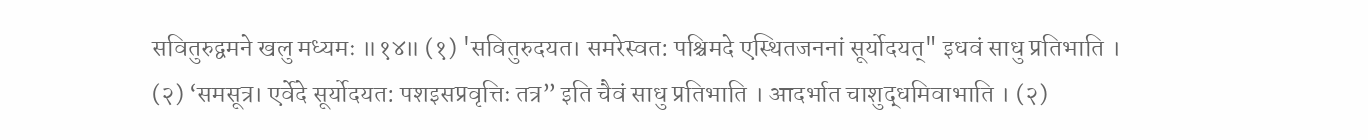सवितुरुद्वमने खलु मध्यमः ॥१४॥ (१) 'सवितुरुदयत। समरेस्वत: पश्चिमदे एस्थितजननां सूर्योदयत्" इधवं साधु प्रतिभाति । (२) ‘समसूत्र। एर्वेदे सूर्योदयत: पशइसप्रवृत्तिः तत्र” इति चैवं साधु प्रतिभाति । आदर्भात चाशुद्धमिवाभाति । (२)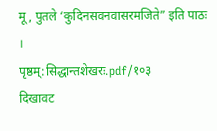मू, पुतले ‘कुदिनसवनवासरमजिते” इति पाठः ।
पृष्ठम्:सिद्धान्तशेखरः.pdf/१०३
दिखावट